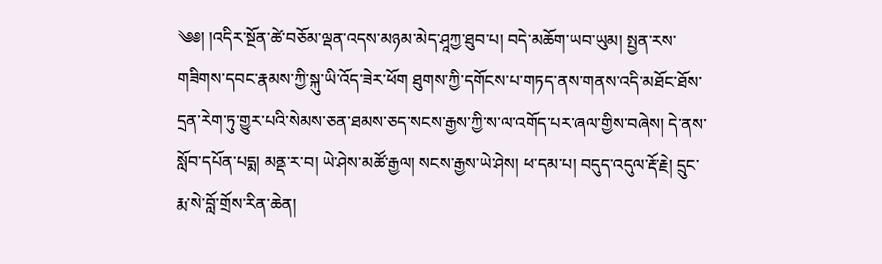༄༅། །འདིར་སྔོན་ཚེ་བཅོམ་ལྡན་འདས་མཉམ་མེད་ཤཱཀྱ་ཐུབ་པ། བདེ་མཆོག་ཡབ་ཡུམ། སྤྱན་རས་གཟིགས་དབང་རྣམས་ཀྱི་སྐུ་ཡི་འོད་ཟེར་ཕོག ཐུགས་ཀྱི་དགོངས་པ་གཏད་ནས་གནས་འདི་མཐོང་ཐོས་དྲན་རེག་ཏུ་གྱུར་པའི་སེམས་ཅན་ཐམས་ཅད་སངས་རྒྱས་ཀྱི་ས་ལ་འགོད་པར་ཞལ་གྱིས་བཞེས། དེ་ནས་སློབ་དཔོན་པདྨ། མནྡ་ར་བ། ཡེ་ཤེས་མཚོ་རྒྱལ། སངས་རྒྱས་ཡེ་ཤེས། ཕ་དམ་པ། བདུད་འདུལ་རྡོ་རྗེ། དྲུང་རྨ་སེ་བློ་གྲོས་རིན་ཆེན།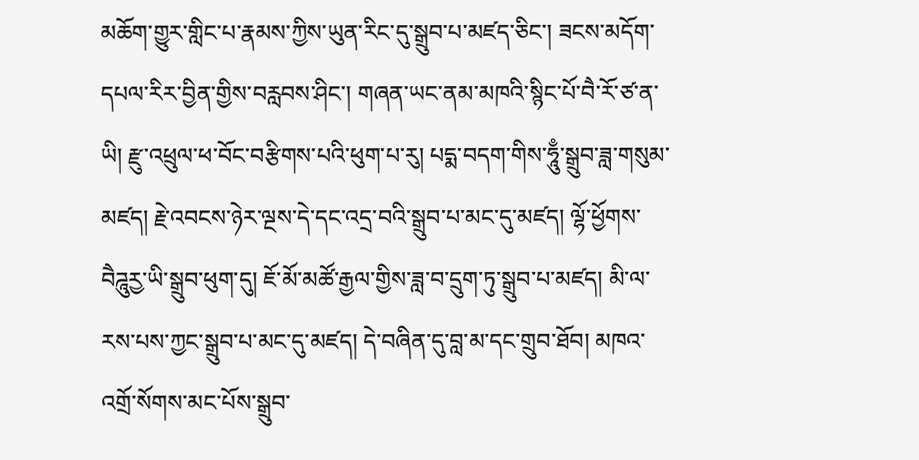མཆོག་གྱུར་གླིང་པ་རྣམས་ཀྱིས་ཡུན་རིང་དུ་སྒྲུབ་པ་མཛད་ཅིང་། ཟངས་མདོག་དཔལ་རིར་བྱིན་གྱིས་བརླབས་ཤིང་། གཞན་ཡང་ནམ་མཁའི་སྙིང་པོ་བཻ་རོ་ཙ་ན་ཡི། རྫུ་འཕྲུལ་ཕ་བོང་བརྩིགས་པའི་ཕུག་པ་རུ། པདྨ་བདག་གིས་ཧཱུྃ་སྒྲུབ་ཟླ་གསུམ་མཛད། རྗེ་འབངས་ཉེར་ལྔས་དེ་དང་འདྲ་བའི་སྒྲུབ་པ་མང་དུ་མཛད། ལྷོ་ཕྱོགས་བཻཌཱུརྱ་ཡི་སྒྲུབ་ཕུག་དུ། ཇོ་མོ་མཚོ་རྒྱལ་གྱིས་ཟླ་བ་དྲུག་ཏུ་སྒྲུབ་པ་མཛད། མི་ལ་རས་པས་ཀྱང་སྒྲུབ་པ་མང་དུ་མཛད། དེ་བཞིན་དུ་བླ་མ་དང་གྲུབ་ཐོབ། མཁའ་འགྲོ་སོགས་མང་པོས་སྒྲུབ་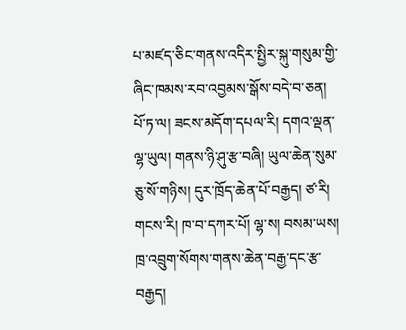པ་མཛད་ཅིང་གནས་འདིར་སྤྱིར་སྐུ་གསུམ་གྱི་ཞིང་ཁམས་རབ་འབྱམས་སྒོས་བདེ་བ་ཅན། པོ་ཏ་ལ། ཟངས་མདོག་དཔལ་རི། དགའ་ལྡན་ལྷ་ཡུལ། གནས་ཉི་ཤུ་རྩ་བཞི། ཡུལ་ཆེན་སུམ་ཅུ་སོ་གཉིས། དུར་ཁྲོད་ཆེན་པོ་བརྒྱད། ཙ་རི། གངས་རི། ཁ་བ་དཀར་པོ། ལྷ་ས། བསམ་ཡས། ཁྲ་འབྲུག་སོགས་གནས་ཆེན་བརྒྱ་དང་རྩ་བརྒྱད།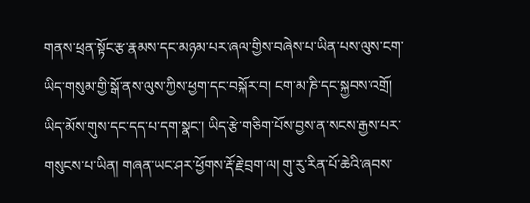གནས་ཕྲན་སྟོང་རྩ་རྣམས་དང་མཉམ་པར་ཞལ་གྱིས་བཞེས་པ་ཡིན་པས་ལུས་ངག་ཡིད་གསུམ་གྱི་སྒོ་ནས་ལུས་ཀྱིས་ཕྱག་དང་བསྐོར་བ། ངག་མ་ཎི་དང་སྐྱབས་འགྲོ། ཡིད་མོས་གུས་དང་དད་པ་དག་སྣང་། ཡིད་རྩེ་གཅིག་པོས་བྱས་ན་སངས་རྒྱས་པར་གསུངས་པ་ཡིན། གཞན་ཡང་ཤར་ཕྱོགས་རྡོ་རྗེ་བྲག་ལ། གུ་རུ་རིན་པོ་ཆེའི་ཞབས་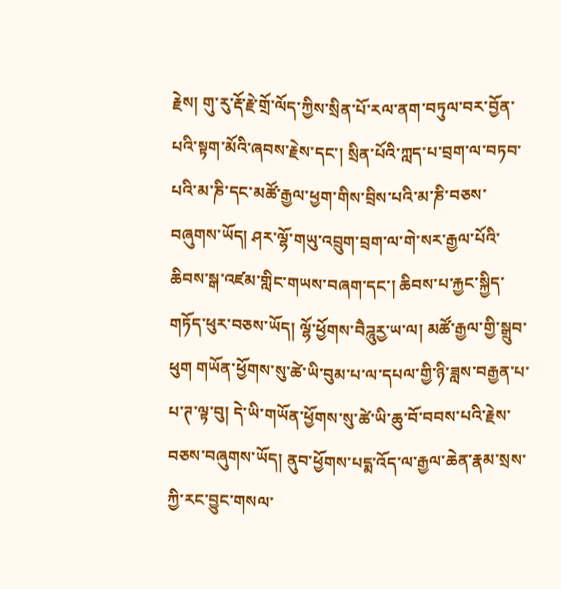རྗེས། གུ་རུ་རྡོ་རྗེ་གྲོ་ལོད་ཀྱིས་སྲིན་པོ་རལ་ནག་བཏུལ་བར་བྱོན་པའི་སྟག་མོའི་ཞབས་རྗེས་དང་། སྲིན་པོའི་ཀླད་པ་བྲག་ལ་བཏབ་པའི་མ་ཎི་དང་མཚོ་རྒྱལ་ཕྱག་གིས་བྲིས་པའི་མ་ཎི་བཅས་བཞུགས་ཡོད། ཤར་ལྷོ་གཡུ་འབྲུག་བྲག་ལ་གེ་སར་རྒྱལ་པོའི་ཆིབས་སྒ་འཛམ་གླིང་གཡས་བཞག་དང་། ཆིབས་པ་རྐྱང་སྐྱིད་གཏོད་ཕུར་བཅས་ཡོད། ལྷོ་ཕྱོགས་བཻཌཱུརྱ་ཡ་ལ། མཚོ་རྒྱལ་གྱི་སྒྲུབ་ཕུག གཡོན་ཕྱོགས་སུ་ཚེ་ཡི་བུམ་པ་ལ་དཔལ་གྱི་ཉི་ཟླས་བརྒྱན་པ་པ་ཊ་ལྟ་བུ། དེ་ཡི་གཡོན་ཕྱོགས་སུ་ཚེ་ཡི་ཆུ་བོ་བབས་པའི་རྗེས་བཅས་བཞུགས་ཡོད། ནུབ་ཕྱོགས་པདྨ་འོད་ལ་རྒྱལ་ཆེན་རྣམ་སྲས་ཀྱི་རང་བྱུང་གསལ་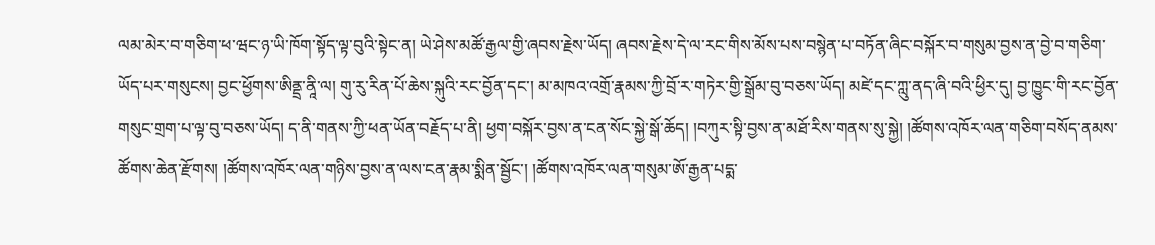ལམ་མེར་བ་གཅིག་ཕ་ཝང་ཉ་ཡི་ཁོག་སྟོད་ལྟ་བུའི་སྟེང་ན། ཡེ་ཤེས་མཚོ་རྒྱལ་གྱི་ཞབས་རྗེས་ཡོད། ཞབས་རྗེས་དེ་ལ་རང་གིས་མོས་པས་བསྙེན་པ་བཏོན་ཞིང་བསྐོར་བ་གསུམ་བྱས་ན་བྱེ་བ་གཅིག་ཡོད་པར་གསུངས། བྱང་ཕྱོགས་ཨིནྡྲ་ནཱི་ལ། གུ་རུ་རིན་པོ་ཆེས་སྐུའི་རང་བྱོན་དང་། མ་མཁའ་འགྲོ་རྣམས་ཀྱི་བྲོ་ར་གཏེར་གྱི་སྒྲོམ་བུ་བཅས་ཡོད། མཛེ་དང་ཀླུ་ནད་ཞི་བའི་ཕྱིར་དུ། བྱ་ཁྱུང་གི་རང་བྱོན་གསུང་གྲག་པ་ལྟ་བུ་བཅས་ཡོད། ད་ནི་གནས་ཀྱི་ཕན་ཡོན་བརྗོད་པ་ནི། ཕྱག་བསྐོར་བྱས་ན་ངན་སོང་སྐྱེ་སྒོ་ཆོད། །བཀུར་སྟི་བྱས་ན་མཐོ་རིས་གནས་སུ་སྐྱེ། །ཚོགས་འཁོར་ལན་གཅིག་བསོད་ནམས་ཚོགས་ཆེན་རྫོགས། །ཚོགས་འཁོར་ལན་གཉིས་བྱས་ན་ལས་ངན་རྣམ་སྨིན་སྦྱོང་། །ཚོགས་འཁོར་ལན་གསུམ་ཨོ་རྒྱན་པདྨ་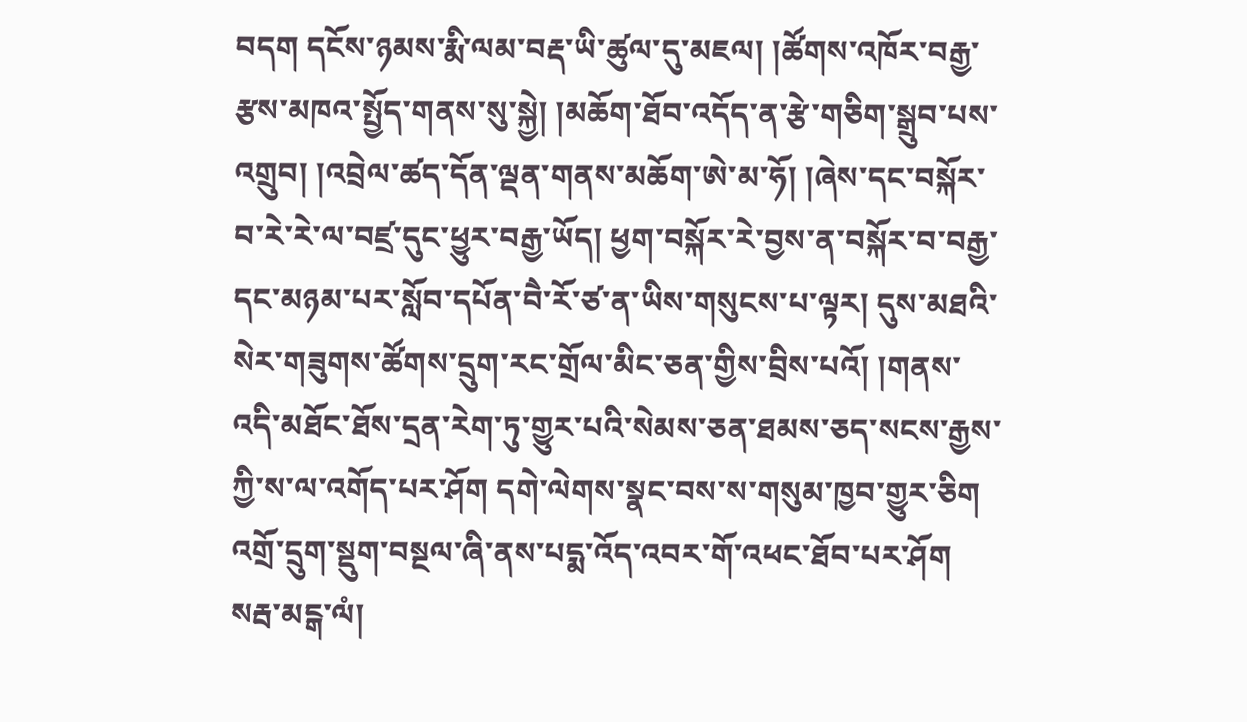བདག དངོས་ཉམས་རྨི་ལམ་བརྡ་ཡི་ཚུལ་དུ་མཇལ། །ཚོགས་འཁོར་བརྒྱ་རྩས་མཁའ་སྤྱོད་གནས་སུ་སྐྱེ། །མཆོག་ཐོབ་འདོད་ན་རྩེ་གཅིག་སྒྲུབ་པས་འགྲུབ། །འབྲེལ་ཚད་དོན་ལྡན་གནས་མཆོག་ཨེ་མ་ཧོ། །ཞེས་དང་བསྐོར་བ་རེ་རེ་ལ་བཛྲ་དུང་ཕྱུར་བརྒྱ་ཡོད། ཕྱག་བསྐོར་རེ་བྱས་ན་བསྐོར་བ་བརྒྱ་དང་མཉམ་པར་སློབ་དཔོན་བཻ་རོ་ཙ་ན་ཡིས་གསུངས་པ་ལྟར། དུས་མཐའི་སེར་གཟུགས་ཚོགས་དྲུག་རང་གྲོལ་མིང་ཅན་གྱིས་བྲིས་པའོ། །གནས་འདི་མཐོང་ཐོས་དྲན་རེག་ཏུ་གྱུར་པའི་སེམས་ཅན་ཐམས་ཅད་སངས་རྒྱས་ཀྱི་ས་ལ་འགོད་པར་ཤོག དགེ་ལེགས་སྣང་བས་ས་གསུམ་ཁྱབ་གྱུར་ཅིག འགྲོ་དྲུག་སྡུག་བསྔལ་ཞི་ནས་པདྨ་འོད་འབར་གོ་འཕང་ཐོབ་པར་ཤོག སརྦ་མངྒ་ལཾ།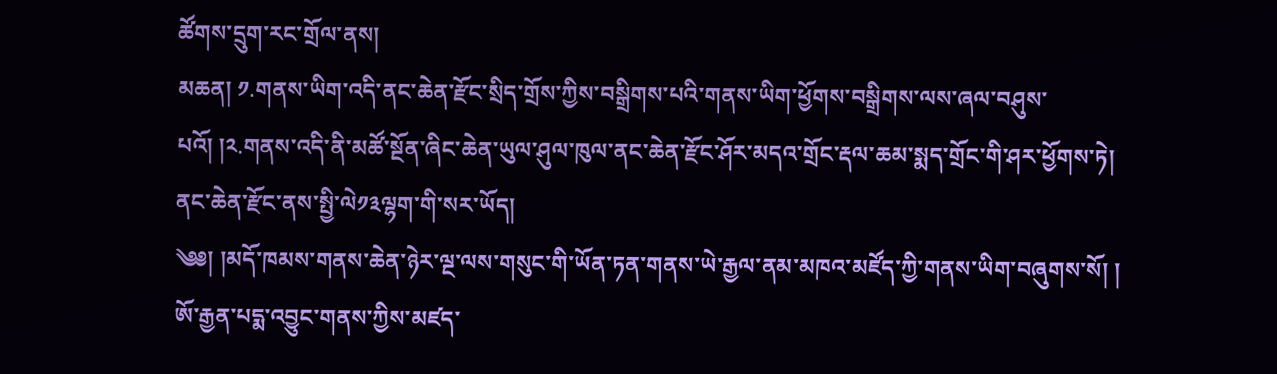ཚོགས་དྲུག་རང་གྲོལ་ནས།
མཆན། ༡.གནས་ཡིག་འདི་ནང་ཆེན་རྫོང་སྲིད་གྲོས་ཀྱིས་བསྒྲིགས་པའི་གནས་ཡིག་ཕྱོགས་བསྒྲིགས་ལས་ཞལ་བཤུས་པའོ། །༢.གནས་འདི་ནི་མཚོ་སྔོན་ཞིང་ཆེན་ཡུལ་ཤུལ་ཁུལ་ནང་ཆེན་རྫོང་ཤོར་མདའ་གྲོང་རྡལ་ཆམ་སྨད་གྲོང་གི་ཤར་ཕྱོགས་ཏེ། ནང་ཆེན་རྫོང་ནས་སྤྱི་ལེ༡༣ལྷག་གི་སར་ཡོད།
༄༅། །མདོ་ཁམས་གནས་ཆེན་ཉེར་ལྔ་ལས་གསུང་གི་ཡོན་ཏན་གནས་ཡེ་རྒྱལ་ནམ་མཁའ་མཛོད་ཀྱི་གནས་ཡིག་བཞུགས་སོ། །
ཨོ་རྒྱན་པདྨ་འབྱུང་གནས་ཀྱིས་མཛད་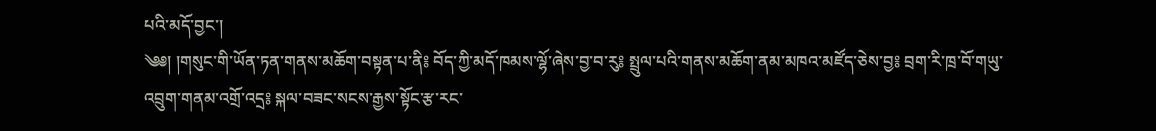པའི་མདོ་བྱང་།
༄༅། །གསུང་གི་ཡོན་ཏན་གནས་མཆོག་བསྟན་པ་ནི༔ བོད་ཀྱི་མདོ་ཁམས་ལྷོ་ཞེས་བྱ་བ་རུ༔ སྤྲུལ་པའི་གནས་མཆོག་ནམ་མཁའ་མཛོད་ཅེས་བྱ༔ བྲག་རི་ཁྲ་བོ་གཡུ་འབྲུག་གནམ་འགྲོ་འདྲ༔ སྐལ་བཟང་སངས་རྒྱས་སྟོང་རྩ་རང་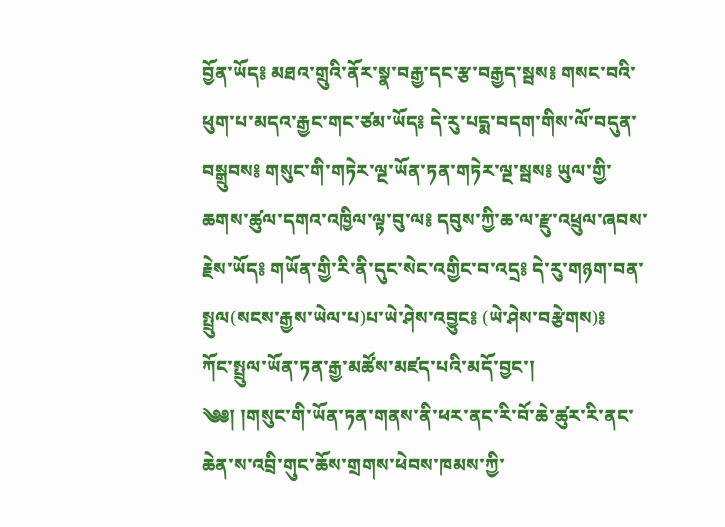བྱོན་ཡོད༔ མཐའ་གྲུའི་ནོར་སྣ་བརྒྱ་དང་རྩ་བརྒྱད་སྦས༔ གསང་བའི་ཕུག་པ་མདའ་རྒྱང་གང་ཙམ་ཡོད༔ དེ་རུ་པདྨ་བདག་གིས་ལོ་བདུན་བསྒྲུབས༔ གསུང་གི་གཏེར་ལྔ་ཡོན་ཏན་གཏེར་ལྔ་སྦས༔ ཡུལ་གྱི་ཆགས་ཚུལ་དགའ་འཁྱིལ་ལྟ་བུ་ལ༔ དབུས་ཀྱི་ཆ་ལ་རྫུ་འཕྲུལ་ཞབས་རྗེས་ཡོད༔ གཡོན་གྱི་རི་ནི་དུང་སེང་འགྱིང་བ་འདྲ༔ དེ་རུ་གཉག་བན་སྤྲུལ(སངས་རྒྱས་ཡེལ་པ)པ་ཡེ་ཤེས་འབྱུང༔ (ཡེ་ཤེས་བརྩེགས)༔
ཀོང་སྤྲུལ་ཡོན་ཏན་རྒྱ་མཚོས་མཛད་པའི་མདོ་བྱང་།
༄༅། །གསུང་གི་ཡོན་ཏན་གནས་ནི་ཕར་ནང་རི་བོ་ཆེ་ཚུར་རི་ནང་ཆེན་ས་འབྲི་གུང་ཆོས་གྲགས་ཕེབས་ཁམས་ཀྱི་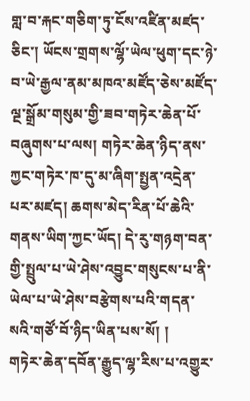གླ་བ་རྐང་གཅིག་ཏུ་ངོས་འཛིན་མཛད་ཅིང་། ཡོངས་གྲགས་ལྷོ་ཡེལ་ཕུག་དང་ཉེ་བ་ཡེ་རྒྱལ་ནམ་མཁའ་མཛོད་ཅེས་མཛོད་ལྔ་སྒྲོམ་གསུམ་གྱི་ཟབ་གཏེར་ཆེན་པོ་བཞུགས་པ་ལས། གཏེར་ཆེན་ཉིད་ནས་ཀྱང་གཏེར་ཁ་དུ་མ་ཞིག་སྤྱན་འདྲེན་པར་མཛད། ཆགས་མེད་རིན་པོ་ཆེའི་གནས་ཡིག་ཀྱང་ཡོད། དེ་རུ་གཉག་བན་གྱི་སྤྲུལ་པ་ཡེ་ཤེས་འབྱུང་གསུངས་པ་ནི་ཡེལ་པ་ཡེ་ཤེས་བརྩེགས་པའི་གདན་སའི་གཙོ་བོ་ཉིད་ཡིན་པས་སོ། །
གཏེར་ཆེན་དབོན་རྒྱུད་ལྷ་རིས་པ་འགྱུར་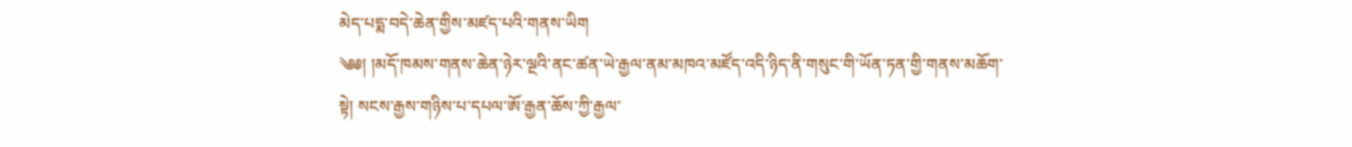མེད་པདྨ་བདེ་ཆེན་གྱིས་མཛད་པའི་གནས་ཡིག
༄༅། །མདོ་ཁམས་གནས་ཆེན་ཉེར་ལྔའི་ནང་ཚན་ཡེ་རྒྱལ་ནམ་མཁའ་མཛོད་འདི་ཉིད་ནི་གསུང་གི་ཡོན་ཏན་གྱི་གནས་མཆོག་སྟེ། སངས་རྒྱས་གཉིས་པ་དཔལ་ཨོ་རྒྱན་ཆོས་ཀྱི་རྒྱལ་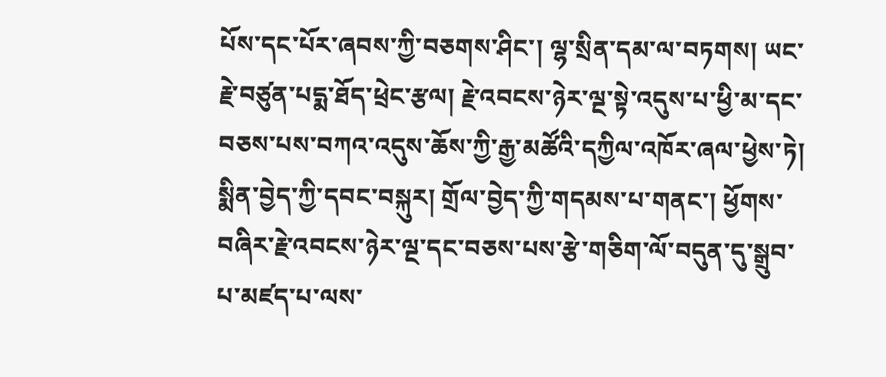པོས་དང་པོར་ཞབས་ཀྱི་བཅགས་ཤིང་། ལྷ་སྲིན་དམ་ལ་བཏགས། ཡང་རྗེ་བཙུན་པདྨ་ཐོད་ཕྲེང་རྩལ། རྗེ་འབངས་ཉེར་ལྔ་སྟེ་འདུས་པ་ཕྱི་མ་དང་བཅས་པས་བཀའ་འདུས་ཆོས་ཀྱི་རྒྱ་མཚོའི་དཀྱིལ་འཁོར་ཞལ་ཕྱེས་ཏེ། སྨིན་བྱེད་ཀྱི་དབང་བསྐུར། གྲོལ་བྱེད་ཀྱི་གདམས་པ་གནང་། ཕྱོགས་བཞིར་རྗེ་འབངས་ཉེར་ལྔ་དང་བཅས་པས་རྩེ་གཅིག་ལོ་བདུན་དུ་སྒྲུབ་པ་མཛད་པ་ལས་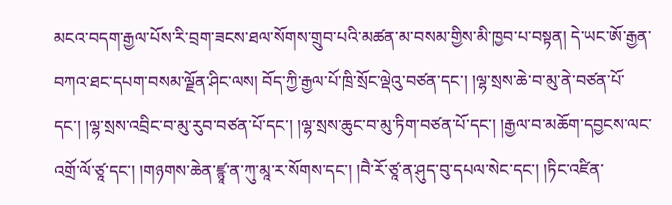མངའ་བདག་རྒྱལ་པོས་རི་བྲག་ཟངས་ཐལ་སོགས་གྲུབ་པའི་མཚན་མ་བསམ་གྱིས་མི་ཁྱབ་པ་བསྟན། དེ་ཡང་ཨོ་རྒྱན་བཀའ་ཐང་དཔག་བསམ་ལྗོན་ཤིང་ལས། བོད་ཀྱི་རྒྱལ་པོ་ཁྲི་སྲོང་ལྡེའུ་བཙན་དང་། །ལྷ་སྲས་ཆེ་བ་མུ་ནེ་བཙན་པོ་དང་། །ལྷ་སྲས་འབྲིང་བ་མུ་རུབ་བཙན་པོ་དང་། །ལྷ་སྲས་ཆུང་བ་མུ་ཏིག་བཙན་པོ་དང་། །རྒྱལ་བ་མཆོག་དབྱངས་ལང་འགྲོ་ལོ་ཙཱ་དང་། །གཉགས་ཆེན་ཛྙཱ་ན་ཀུ་མཱ་ར་སོགས་དང་། །བཻ་རོ་ཙཱ་ན་ཤུད་བུ་དཔལ་སེང་དང་། །ཏིང་འཛིན་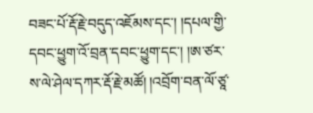བཟང་པོ་རྡོ་རྗེ་བདུད་འཇོམས་དང་། །དཔལ་གྱི་དབང་ཕྱུག་འོ་བྲན་དབང་ཕྱུག་དང་། །ཨ་ཙར་ས་ལེ་ཤེལ་དཀར་རྡོ་རྗེ་མཚོ། །འབྲོག་བན་ལོ་ཙཱ་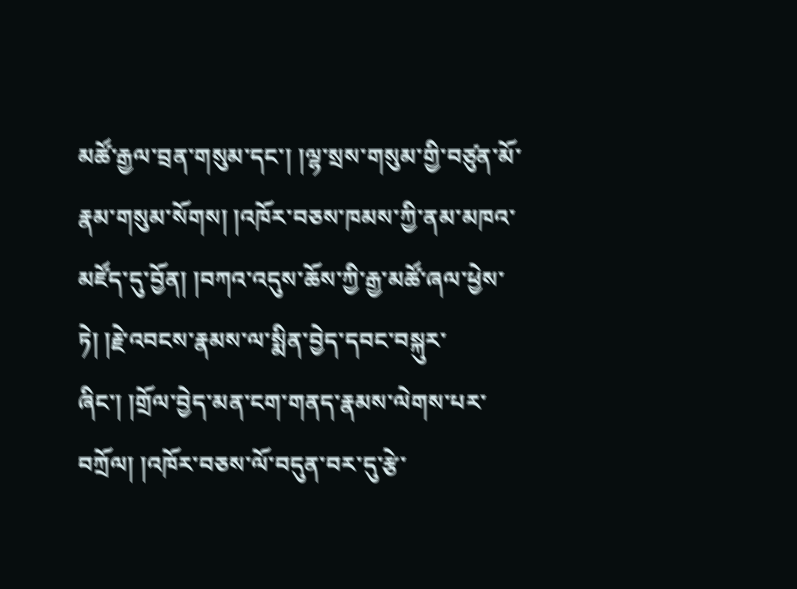མཚོ་རྒྱལ་བྲན་གསུམ་དང་། །ལྷ་སྲས་གསུམ་གྱི་བཙུན་མོ་རྣམ་གསུམ་སོགས། །འཁོར་བཅས་ཁམས་ཀྱི་ནམ་མཁའ་མཛོད་དུ་བྱོན། །བཀའ་འདུས་ཆོས་ཀྱི་རྒྱ་མཚོ་ཞལ་ཕྱེས་ཏེ། །རྗེ་འབངས་རྣམས་ལ་སྨིན་བྱེད་དབང་བསྐུར་ཞིང་། །གྲོལ་བྱེད་མན་ངག་གནད་རྣམས་ལེགས་པར་བཀྲོལ། །འཁོར་བཅས་ལོ་བདུན་བར་དུ་རྩེ་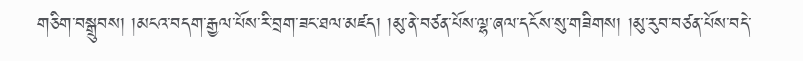གཅིག་བསྒྲུབས། །མངའ་བདག་རྒྱལ་པོས་རི་བྲག་ཟང་ཐལ་མཛད། །མུ་ནེ་བཙན་པོས་ལྷ་ཞལ་དངོས་སུ་གཟིགས། །མུ་རུབ་བཙན་པོས་བདེ་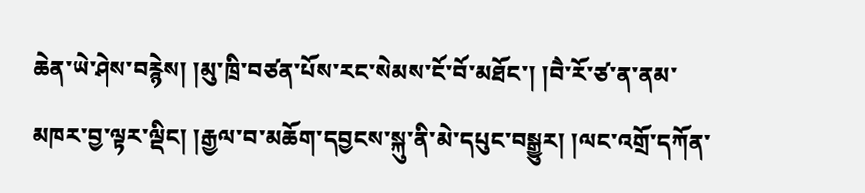ཆེན་ཡེ་ཤེས་བརྙེས། །མུ་ཁྲི་བཙན་པོས་རང་སེམས་ངོ་བོ་མཐོང་། །བཻ་རོ་ཙ་ན་ནམ་མཁར་བྱ་ལྟར་ལྡིང། །རྒྱལ་བ་མཆོག་དབྱངས་སྐུ་ནི་མེ་དཔུང་བསྒྱུར། །ལང་འགྲོ་དཀོན་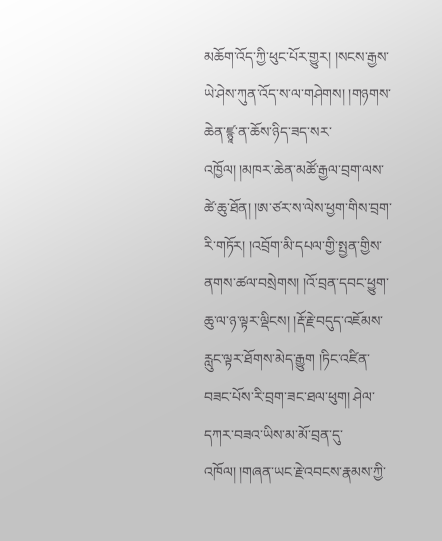མཆོག་འོད་ཀྱི་ཕུང་པོར་གྱུར། །སངས་རྒྱས་ཡེ་ཤེས་ཀུན་འོད་ས་ལ་གཤེགས། །གཉགས་ཆེན་ཛྙཱ་ན་ཆོས་ཉིད་ཟད་སར་འཁྱོལ། །མཁར་ཆེན་མཚོ་རྒྱལ་བྲག་ལས་ཚེ་ཆུ་ཐོན། །ཨ་ཙར་ས་ལེས་ཕྱག་གིས་བྲག་རི་གཏོར། །འབྲོག་མི་དཔལ་གྱི་སྤྱན་གྱིས་ནགས་ཚལ་བསྲེགས། །འོ་བྲན་དབང་ཕྱུག་ཆུ་ལ་ཉ་ལྟར་ལྡིངས། །རྡོ་རྗེ་བདུད་འཇོམས་རླུང་ལྟར་ཐོགས་མེད་རྒྱུག །ཏིང་འཛིན་བཟང་པོས་རི་བྲག་ཟང་ཐལ་ཕུག། ཤེལ་དཀར་བཟའ་ཡིས་མ་མོ་བྲན་དུ་འཁོལ། །གཞན་ཡང་རྗེ་འབངས་རྣམས་ཀྱི་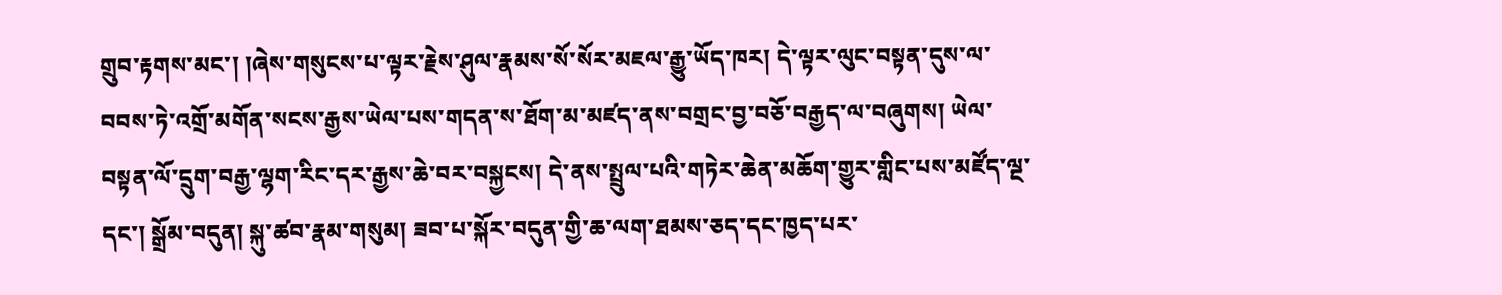གྲུབ་རྟགས་མང་། །ཞེས་གསུངས་པ་ལྟར་རྗེས་ཤུལ་རྣམས་སོ་སོར་མཇལ་རྒྱུ་ཡོད་ཁར། དེ་ལྟར་ལུང་བསྟན་དུས་ལ་བབས་ཏེ་འགྲོ་མགོན་སངས་རྒྱས་ཡེལ་པས་གདན་ས་ཐོག་མ་མཛད་ནས་བགྲང་བྱ་བཅོ་བརྒྱད་ལ་བཞུགས། ཡེལ་བསྟན་ལོ་དྲུག་བརྒྱ་ལྷག་རིང་དར་རྒྱས་ཆེ་བར་བསྐྱངས། དེ་ནས་སྤྲུལ་པའི་གཏེར་ཆེན་མཆོག་གྱུར་གླིང་པས་མཛོད་ལྔ་དང་། སྒྲོམ་བདུན། སྐུ་ཚབ་རྣམ་གསུམ། ཟབ་པ་སྐོར་བདུན་གྱི་ཆ་ལག་ཐམས་ཅད་དང་ཁྱད་པར་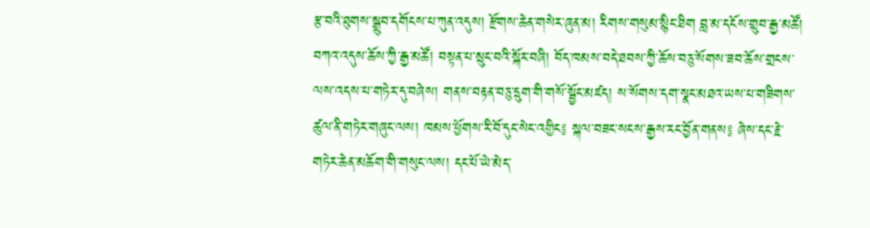རྩ་བའི་ཐུགས་སྒྲུབ་དགོངས་པ་ཀུན་འདུས། རྫོགས་ཆེན་གསེར་ཞུན་མ། རིགས་གསུམ་སྙིང་ཐིག བླ་མ་དངོས་གྲུབ་རྒྱ་མཚོ། བཀའ་འདུས་ཆོས་ཀྱི་རྒྱ་མཚོ། བསྟན་པ་སྲུང་བའི་སྐོར་བཞི། བོད་ཁམས་བདེ་ཐབས་ཀྱི་ཆོས་བཅུ་སོགས་ཟབ་ཆོས་གྲངས་ལས་འདས་པ་གཏེར་དུ་བཞེས། གནས་བརྟན་བཅུ་དྲུག་གི་གསོ་སྦྱོང་མཛད། ས་སོགས་དག་སྣང་མཐའ་ཡས་པ་གཟིགས་ཚུལ་ནི་གཏེར་གཞུང་ལས། ཁམས་ཕྱོགས་རི་བོ་དུང་སེང་འགྱིང༔ སྐལ་བཟང་སངས་རྒྱས་རང་བྱོན་གནས༔ ཞེས་དང་རྗེ་གཏེར་ཆེན་མཆོག་གི་གསུང་ལས། དང་པོ་ཡེ་མེད་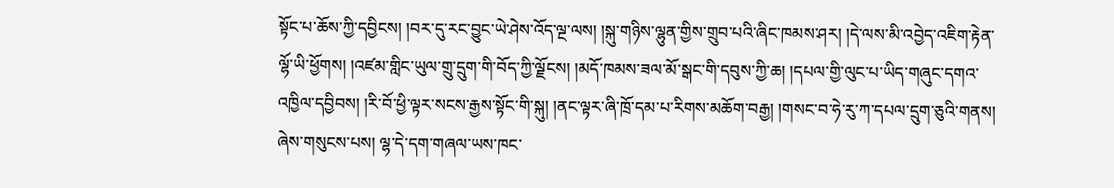སྟོང་པ་ཆོས་ཀྱི་དབྱིངས། །བར་དུ་རང་བྱུང་ཡེ་ཤེས་འོད་ལྔ་ལས། །སྐུ་གཉིས་ལྷུན་གྱིས་གྲུབ་པའི་ཞིང་ཁམས་ཤར། །དེ་ལས་མི་འབྱེད་འཇིག་རྟེན་ལྷོ་ཡི་ཕྱོགས། །འཛམ་གླིང་ཡུལ་གྲུ་དྲུག་གི་བོད་ཀྱི་ལྗོངས། །མདོ་ཁམས་ཟལ་མོ་སྒང་གི་དབུས་ཀྱི་ཆ། །དཔལ་གྱི་ལུང་པ་ཡིད་གཞུང་དགའ་འཁྱིལ་དབྱིབས། །རི་བོ་ཕྱི་ལྟར་སངས་རྒྱས་སྟོང་གི་སྐུ། །ནང་ལྟར་ཞི་ཁྲོ་དམ་པ་རིགས་མཆོག་བརྒྱ། །གསང་བ་ཧེ་རུ་ཀ་དཔལ་དྲུག་ཅུའི་གནས། ཞེས་གསུངས་པས། ལྷ་དེ་དག་གཞལ་ཡས་ཁང་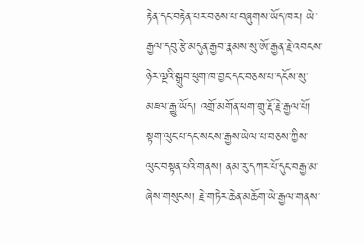རྟེན་དང་བརྟེན་པར་བཅས་པ་བཞུགས་ཡོད་ཁར། ཡེ་རྒྱལ་དབུ་རྩེ་མདུན་རྒྱབ་རྣམས་སུ་ཨོ་རྒྱན་རྗེ་འབངས་ཉེར་ལྔའི་སྒྲུབ་ཕུག་ཁ་བྱང་དང་བཅས་པ་དངོས་སུ་མཇལ་རྒྱུ་ཡོད། འགྲོ་མགོན་ཕག་གྲུ་རྡོ་རྗེ་རྒྱལ་པོ། སྟག་ལུང་པ་དང་སངས་རྒྱས་ཡེལ་པ་བཅས་ཀྱིས་ལུང་བསྟན་པའི་གནས། ནམ་རུ་དཀར་པོ་དུང་བརྒྱ་མ་ཞེས་གསུངས། རྗེ་གཏེར་ཆེན་མཆོག་ཡེ་རྒྱལ་གནས་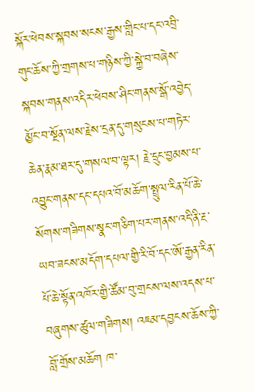སྐོར་ཕེབས་སྐབས་སངས་རྒྱས་གླིང་པ་དང་འབྲི་གུང་ཆོས་ཀྱི་གྲགས་པ་གཉིས་ཀྱི་སྐྱེ་བ་བཞེས་སྐབས་གནས་འདིར་ཕེབས་ཤིང་གནས་སྒོ་འབྱེད་མྱོང་བ་སྔོན་ལས་རྗེས་དྲན་དུ་གསུངས་པ་གཏེར་ཆེན་རྣམ་ཐར་དུ་གསལ་བ་ལྟར། རྗེ་དྲུང་བྱམས་པ་འབྱུང་གནས་དང་དཔའ་བོ་མཆོག་སྤྲུལ་རིན་པོ་ཆེ་སོགས་གཟིགས་སྣང་གཅིག་པར་གནས་འདི་ནི་རྔ་ཡབ་ཟངས་མདོག་དཔལ་གྱི་རི་བོ་དང་ཨོ་རྒྱན་རིན་པོ་ཆེ་སྟོན་འཁོར་གྱི་ཚོམ་བུ་གྲངས་ལས་འདས་པ་བཞུགས་ཚུལ་གཟིགས། འཇམ་དབྱངས་ཆོས་ཀྱི་བློ་གྲོས་མཆོག ཁ་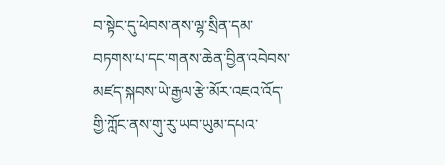བ་སྟེང་དུ་ཕེབས་ནས་ལྷ་སྲིན་དམ་བཏགས་པ་དང་གནས་ཆེན་བྱིན་འབེབས་མཛད་སྐབས་ཡེ་རྒྱལ་རྩེ་མོར་འཇའ་འོད་གྱི་ཀློང་ནས་གུ་རུ་ཡབ་ཡུམ་དཔའ་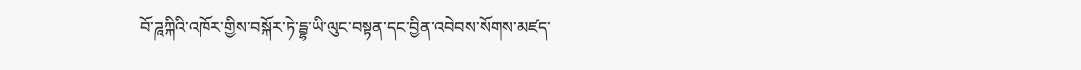བོ་ཌཱཀྐིའི་འཁོར་གྱིས་བསྐོར་ཏེ་དྦྷ་ཡི་ལུང་བསྟན་དང་བྱིན་འབེབས་སོགས་མཛད་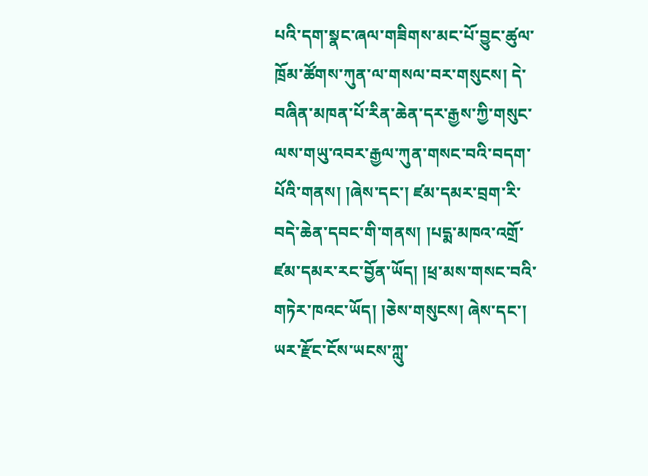པའི་དག་སྣང་ཞལ་གཟིགས་མང་པོ་བྱུང་ཚུལ་ཁྲོམ་ཚོགས་ཀུན་ལ་གསལ་བར་གསུངས། དེ་བཞིན་མཁན་པོ་རིན་ཆེན་དར་རྒྱས་ཀྱི་གསུང་ལས་གཡུ་འབར་རྒྱལ་ཀུན་གསང་བའི་བདག་པོའི་གནས། །ཞེས་དང་། ཛམ་དམར་བྲག་རི་བདེ་ཆེན་དབང་གི་གནས། །པདྨ་མཁའ་འགྲོ་ཛམ་དམར་རང་བྱོན་ཡོད། །ཕྲ་མས་གསང་བའི་གཏེར་ཁའང་ཡོད། །ཅེས་གསུངས། ཞེས་དང་། ཡར་རྫོང་ངོས་ཡངས་ཀླུ་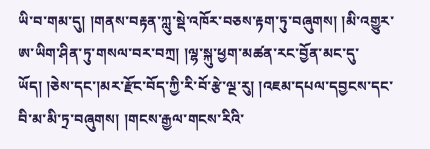ཡི་བ་གམ་དུ། །གནས་བརྟན་ཀླུ་སྡེ་འཁོར་བཅས་རྟག་ཏུ་བཞུགས། །མི་འགྱུར་ཨ་ཡིག་ཤིན་ཏུ་གསལ་བར་བཀྲ། །ལྷ་སྐུ་ཕྱག་མཚན་རང་བྱོན་མང་དུ་ཡོད། །ཅེས་དང་།མར་རྫོང་བོད་ཀྱི་རི་བོ་རྩེ་ལྔ་རུ། །འཇམ་དཔལ་དབྱངས་དང་བི་མ་མི་ཏྲ་བཞུགས། །གངས་རྒྱལ་གངས་རིའི་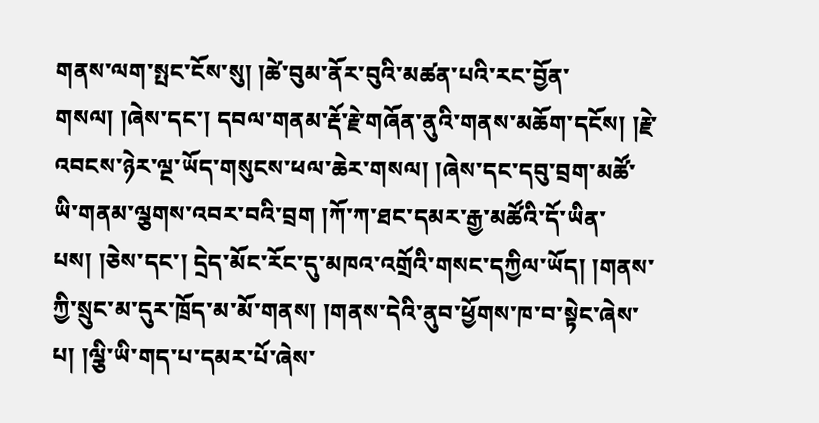གནས་ལག་སྤང་ངོས་སུ། །ཚེ་བུམ་ནོར་བུའི་མཚན་པའི་རང་བྱོན་གསལ། །ཞེས་དང་། དབལ་གནམ་རྡོ་རྗེ་གཞོན་ནུའི་གནས་མཆོག་དངོས། །རྗེ་འབངས་ཉེར་ལྔ་ཡོད་གསུངས་ཕལ་ཆེར་གསལ། །ཞེས་དང་དབུ་བྲག་མཚོ་ཡི་གནམ་ལྕགས་འབར་བའི་བྲག །ཀོ་ཀ་ཐང་དམར་རྒྱ་མཚོའི་དོ་ཡིན་པས། །ཅེས་དང་། དྲེད་མོང་རོང་དུ་མཁའ་འགྲོའི་གསང་དཀྱིལ་ཡོད། །གནས་ཀྱི་སྲུང་མ་དུར་ཁྲོད་མ་མོ་གནས། །གནས་དེའི་ནུབ་ཕྱོགས་ཁ་བ་སྟེང་ཞེས་པ། །ལྕི་ཡི་གད་པ་དམར་པོ་ཞེས་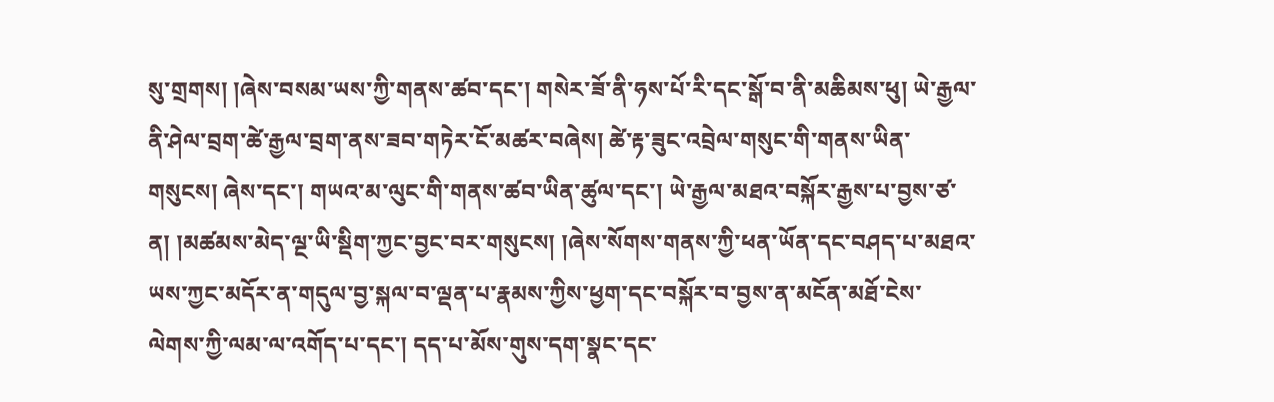སུ་གྲགས། །ཞེས་བསམ་ཡས་ཀྱི་གནས་ཚབ་དང་། གསེར་ཟོ་ནི་ཧས་པོ་རི་དང་སྒོ་བ་ནི་མཆིམས་ཕུ། ཡེ་རྒྱལ་ནི་ཤེལ་བྲག་ཚེ་རྒྱལ་བྲག་ནས་ཟབ་གཏེར་ངོ་མཚར་བཞེས། ཚེ་རྟ་ཟུང་འབྲེལ་གསུང་གི་གནས་ཡིན་གསུངས། ཞེས་དང་། གཡའ་མ་ལུང་གི་གནས་ཚབ་ཡིན་ཚུལ་དང་། ཡེ་རྒྱལ་མཐའ་བསྐོར་རྒྱས་པ་བྱས་ཙ་ན། །མཚམས་མེད་ལྔ་ཡི་སྡིག་ཀྱང་བྱང་བར་གསུངས། །ཞེས་སོགས་གནས་ཀྱི་ཕན་ཡོན་དང་བཤད་པ་མཐའ་ཡས་ཀྱང་མདོར་ན་གདུལ་བྱ་སྐལ་བ་ལྡན་པ་རྣམས་ཀྱིས་ཕྱག་དང་བསྐོར་བ་བྱས་ན་མངོན་མཐོ་ངེས་ལེགས་ཀྱི་ལམ་ལ་འགོད་པ་དང་། དད་པ་མོས་གུས་དག་སྣང་དང་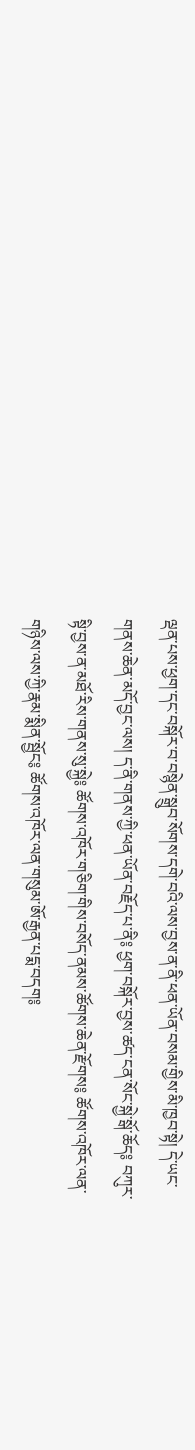ལྡན་པས་ཕྱག་དང་བསྐོར་བ་བསྙེན་སྒྲུབ་སོགས་དགེ་བའི་ལས་བྱས་ན་ནི་ཕན་ཡོན་བསམ་གྱིས་མི་ཁྱབ་སྟེ། དེ་ཡང་གནས་ཆེན་མདོ་བྱང་ལས། ད་ནི་གནས་ཀྱི་ཕན་ཡོན་བརྗོད་པ་ནི༔ ཕྱག་བསྐོར་བྱས་ཚད་ངན་སོང་སྐྱེ་སྒོ་ཆོད༔ བཀུར་སྟི་བྱས་ན་མཐོ་རིས་གནས་སུ་སྐྱེ༔ ཚོགས་འཁོར་གཅིག་གིས་བསོད་ནམས་ཚོགས་ཆེན་རྫོགས༔ ཚོགས་འཁོར་ལན་གཉིས་ལས་ཀྱི་རྣམ་སྨིན་སྦྱོང༔ ཚོགས་འཁོར་ལན་གསུམ་ཨོ་རྒྱན་པདྨ་བདག༔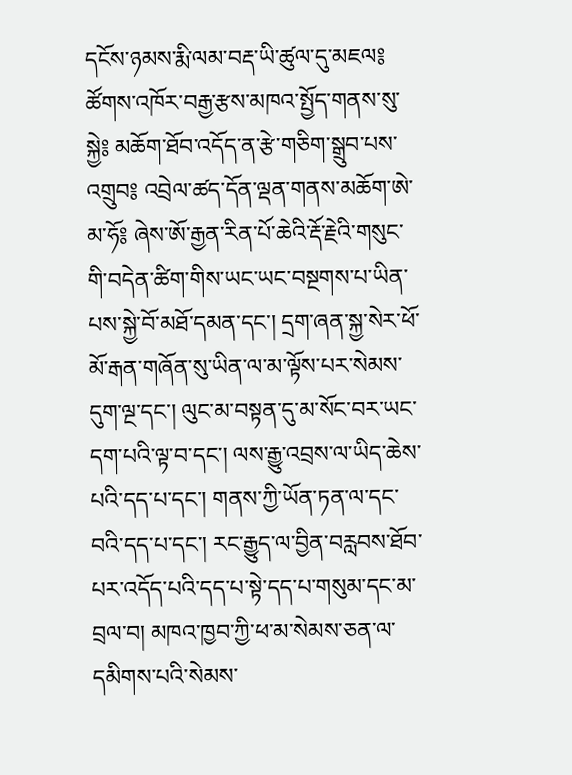དངོས་ཉམས་རྨི་ལམ་བརྡ་ཡི་ཚུལ་དུ་མཇལ༔ ཚོགས་འཁོར་བརྒྱ་རྩས་མཁའ་སྤྱོད་གནས་སུ་སྐྱེ༔ མཆོག་ཐོབ་འདོད་ན་རྩེ་གཅིག་སྒྲུབ་པས་འགྲུབ༔ འབྲེལ་ཚད་དོན་ལྡན་གནས་མཆོག་ཨེ་མ་ཧོ༔ ཞེས་ཨོ་རྒྱན་རིན་པོ་ཆེའི་རྡོ་རྗེའི་གསུང་གི་བདེན་ཚིག་གིས་ཡང་ཡང་བསྔགས་པ་ཡིན་པས་སྐྱེ་བོ་མཐོ་དམན་དང་། དྲག་ཞན་སྐྱ་སེར་ཕོ་མོ་རྒན་གཞོན་སུ་ཡིན་ལ་མ་ལྟོས་པར་སེམས་དུག་ལྔ་དང་། ལུང་མ་བསྟན་དུ་མ་སོང་བར་ཡང་དག་པའི་ལྟ་བ་དང་། ལས་རྒྱུ་འབྲས་ལ་ཡིད་ཆེས་པའི་དད་པ་དང་། གནས་ཀྱི་ཡོན་ཏན་ལ་དང་བའི་དད་པ་དང་། རང་རྒྱུད་ལ་བྱིན་བརླབས་ཐོབ་པར་འདོད་པའི་དད་པ་སྟེ་དད་པ་གསུམ་དང་མ་བྲལ་བ། མཁའ་ཁྱབ་ཀྱི་ཕ་མ་སེམས་ཅན་ལ་དམིགས་པའི་སེམས་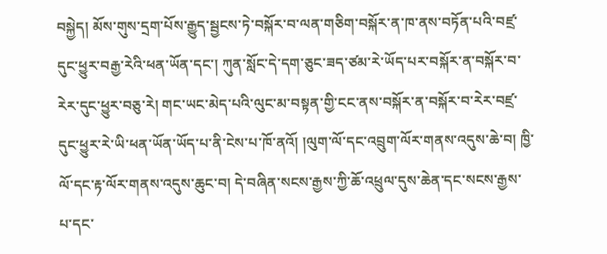བསྐྱེད། མོས་གུས་དྲག་པོས་རྒྱུད་སྦྱངས་ཏེ་བསྐོར་བ་ལན་གཅིག་བསྐོར་ན་ཁ་ནས་བཏོན་པའི་བཛྲ་དུང་ཕྱུར་བརྒྱ་རེའི་ཕན་ཡོན་དང་། ཀུན་སློང་དེ་དག་ཅུང་ཟད་ཙམ་རེ་ཡོད་པར་བསྐོར་ན་བསྐོར་བ་རེར་དུང་ཕྱུར་བཅུ་རེ། གང་ཡང་མེད་པའི་ལུང་མ་བསྟན་གྱི་ངང་ནས་བསྐོར་ན་བསྐོར་བ་རེར་བཛྲ་དུང་ཕྱུར་རེ་ཡི་ཕན་ཡོན་ཡོད་པ་ནི་ངེས་པ་ཁོ་ནའོ། །ལུག་ལོ་དང་འབྲུག་ལོར་གནས་འདུས་ཆེ་བ། ཁྱི་ལོ་དང་རྟ་ལོར་གནས་འདུས་ཆུང་བ། དེ་བཞིན་སངས་རྒྱས་ཀྱི་ཆོ་འཕྲུལ་དུས་ཆེན་དང་སངས་རྒྱས་པ་དང་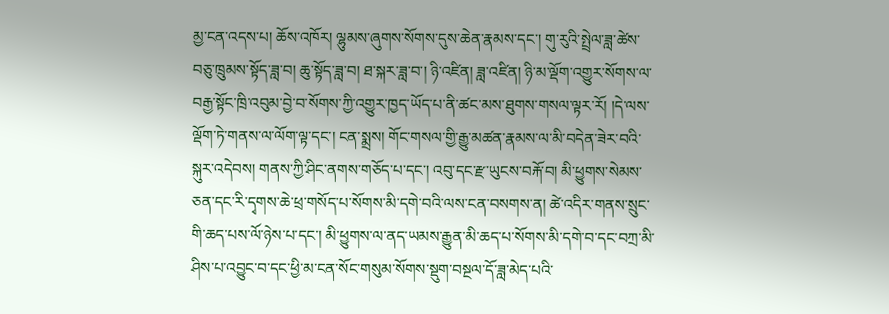མྱ་ངན་འདས་པ། ཆོས་འཁོར། ལྷུམས་ཞུགས་སོགས་དུས་ཆེན་རྣམས་དང་། གུ་རུའི་སྤྲེལ་ཟླ་ཚེས་བཅུ་ཁྲུམས་སྟོད་ཟླ་བ། ཆུ་སྟོད་ཟླ་བ། ཐ་སྐར་ཟླ་བ་། ཉི་འཛིན། ཟླ་འཛིན། ཉི་མ་ལྡོག་འགྱུར་སོགས་ལ་བརྒྱ་སྟོང་ཁྲི་འབུམ་བྱེ་བ་སོགས་ཀྱི་འགྱུར་ཁྱད་ཡོད་པ་ནི་ཚང་མས་ཐུགས་གསལ་ལྟར་རོ། །དེ་ལས་ལྡོག་ཏེ་གནས་ལ་ལོག་ལྟ་དང་། ངན་སྨྲས། གོང་གསལ་གྱི་རྒྱུ་མཚན་རྣམས་ལ་མི་བདེན་ཟེར་བའི་སྐུར་འདེབས། གནས་ཀྱི་ཤིང་ནགས་གཅོད་པ་དང་། འབུ་དང་རྫ་ཡུངས་བརྐོ་བ། མི་ཕྱུགས་སེམས་ཅན་དང་རི་དྭགས་ཆེ་ཕྲ་གསོད་པ་སོགས་མི་དགེ་བའི་ལས་ངན་བསགས་ན། ཚེ་འདིར་གནས་སྲུང་གི་ཆད་པས་ལོ་ཉེས་པ་དང་། མི་ཕྱུགས་ལ་ནད་ཡམས་རྒྱུན་མི་ཆད་པ་སོགས་མི་དགེ་བ་དང་བཀྲ་མི་ཤིས་པ་འབྱུང་བ་དང་ཕྱི་མ་ངན་སོང་གསུམ་སོགས་སྡུག་བསྔལ་དོ་ཟླ་མེད་པའི་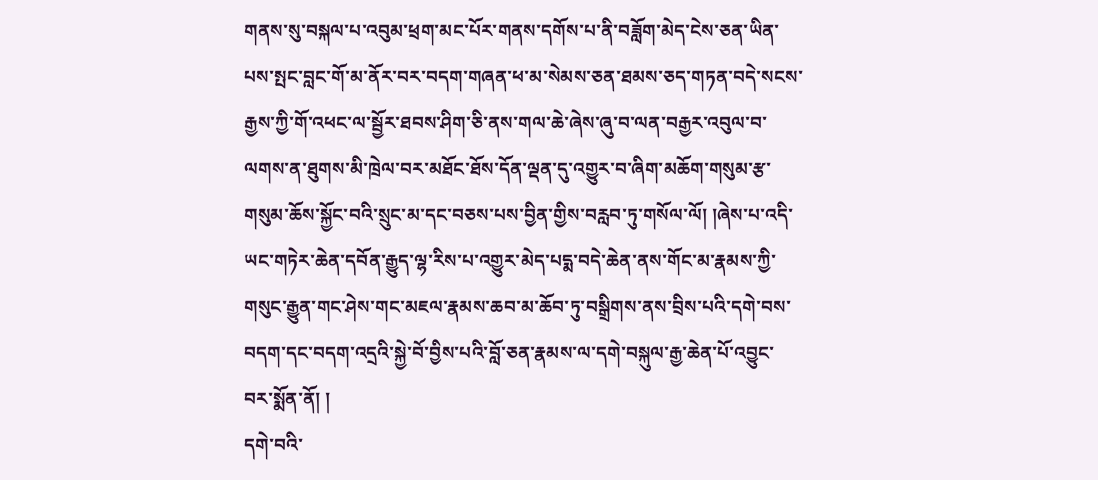གནས་སུ་བསྐལ་པ་འབུམ་ཕྲག་མང་པོར་གནས་དགོས་པ་ནི་བཟློག་མེད་ངེས་ཅན་ཡིན་པས་སྤང་བླང་གོ་མ་ནོར་བར་བདག་གཞན་ཕ་མ་སེམས་ཅན་ཐམས་ཅད་གཏན་བདེ་སངས་རྒྱས་ཀྱི་གོ་འཕང་ལ་སྦྱོར་ཐབས་ཤིག་ཅི་ནས་གལ་ཆེ་ཞེས་ཞུ་བ་ལན་བརྒྱར་འབུལ་བ་ལགས་ན་ཐུགས་མི་ཁྲེལ་བར་མཐོང་ཐོས་དོན་ལྡན་དུ་འགྱུར་བ་ཞིག་མཆོག་གསུམ་རྩ་གསུམ་ཆོས་སྐྱོང་བའི་སྲུང་མ་དང་བཅས་པས་བྱིན་གྱིས་བརླབ་ཏུ་གསོལ་ལོ། །ཞེས་པ་འདི་ཡང་གཏེར་ཆེན་དབོན་རྒྱུད་ལྷ་རིས་པ་འགྱུར་མེད་པདྨ་བདེ་ཆེན་ནས་གོང་མ་རྣམས་ཀྱི་གསུང་རྒྱུན་གང་ཤེས་གང་མཇལ་རྣམས་ཆབ་མ་ཆོབ་ཏུ་བསྒྲིགས་ནས་བྲིས་པའི་དགེ་བས་བདག་དང་བདག་འདྲའི་སྐྱེ་བོ་བྱིས་པའི་བློ་ཅན་རྣམས་ལ་དགེ་བསྐུལ་རྒྱ་ཆེན་པོ་འབྱུང་བར་སྨོན་ནོ། །
དགེ་བའི་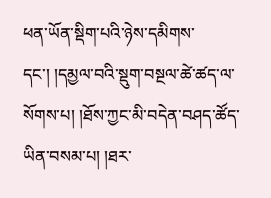ཕན་ཡོན་སྡིག་པའི་ཉེས་དམིགས་དང་། །དམྱལ་བའི་སྡུག་བསྔལ་ཚེ་ཚད་ལ་སོགས་པ། །ཐོས་ཀྱང་མི་བདེན་བཤད་ཚོད་ཡིན་བསམ་པ། །ཐར་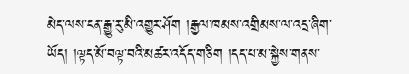མེད་ལས་ངན་རྒྱུ་རུ་མི་འགྱུར་ཤོག །རྒྱལ་ཁམས་འགྲིམས་ལ་འདྲ་ཞིག་ཡོད། །ལྟད་མོ་བལྟ་བའི་མཚར་འདོད་གཅིག །དད་པ་མ་སྐྱེས་གནས་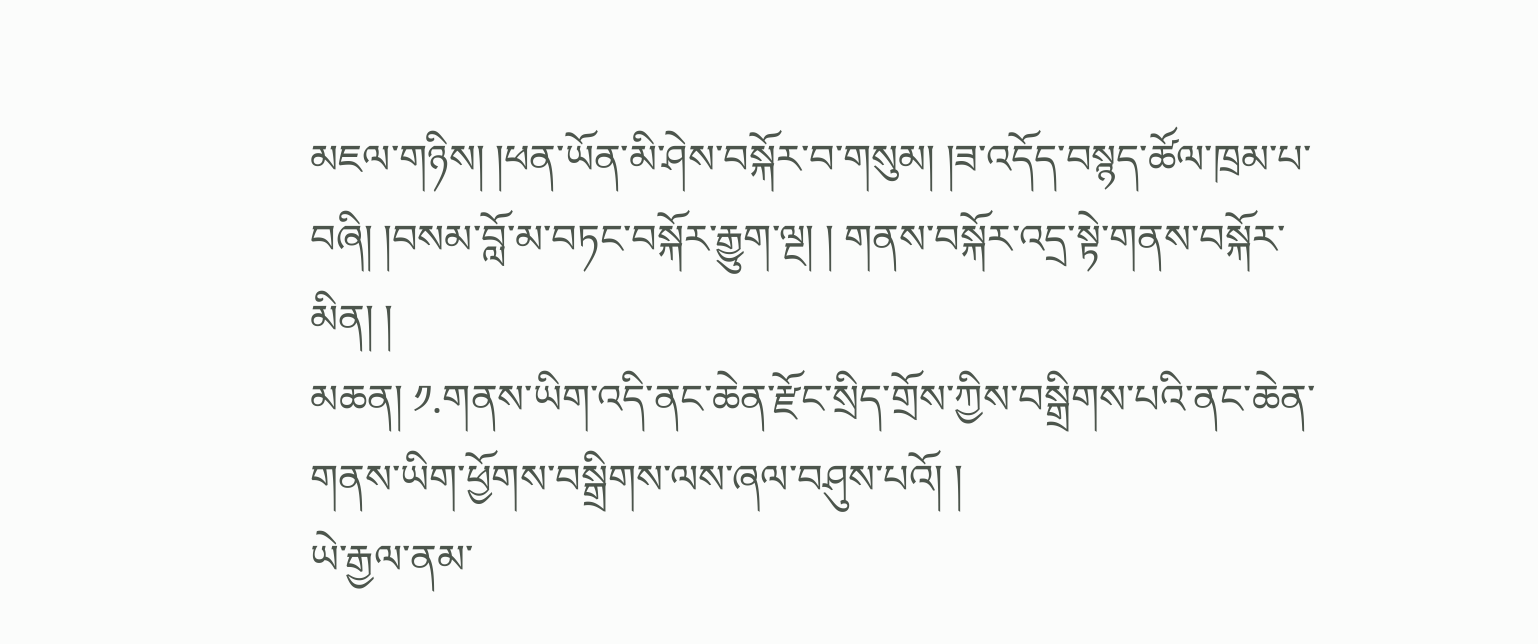མཇལ་གཉིས། །ཕན་ཡོན་མི་ཤེས་བསྐོར་བ་གསུམ། །ཟ་འདོད་བསྙད་ཚོལ་ཁྲམ་པ་བཞི། །བསམ་བློ་མ་བཏང་བསྐོར་རྒྱུག་ལྔ། ། གནས་བསྐོར་འདྲ་སྟེ་གནས་བསྐོར་མིན། །
མཆན། ༡.གནས་ཡིག་འདི་ནང་ཆེན་རྫོང་སྲིད་གྲོས་ཀྱིས་བསྒྲིགས་པའི་ནང་ཆེན་གནས་ཡིག་ཕྱོགས་བསྒྲིགས་ལས་ཞལ་བཤུས་པའོ། །
ཡེ་རྒྱལ་ནམ་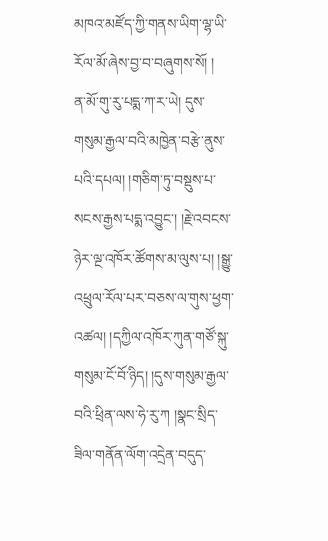མཁའ་མཛོད་ཀྱི་གནས་ཡིག་ལྷ་ཡི་རོལ་མོ་ཞེས་བྱ་བ་བཞུགས་སོ། །
ན་མོ་གུ་རུ་པདྨ་ཀ་ར་ཡེ། དུས་གསུམ་རྒྱལ་བའི་མཁྱེན་བརྩེ་ནུས་པའི་དཔལ། །གཅིག་ཏུ་བསྡུས་པ་སངས་རྒྱས་པདྨ་འབྱུང་། །རྗེ་འབངས་ཉེར་ལྔ་འཁོར་ཚོགས་མ་ལུས་པ། །སྒྱུ་འཕྲུལ་རོལ་པར་བཅས་ལ་གུས་ཕྱག་འཚལ། །དཀྱིལ་འཁོར་ཀུན་གཙོ་སྐུ་གསུམ་ངོ་བོ་ཉིད། །དུས་གསུམ་རྒྱལ་བའི་ཕྲིན་ལས་ཧེ་རུ་ཀ །སྣང་སྲིད་ཟིལ་གནོན་ལོག་འདྲེན་བདུད་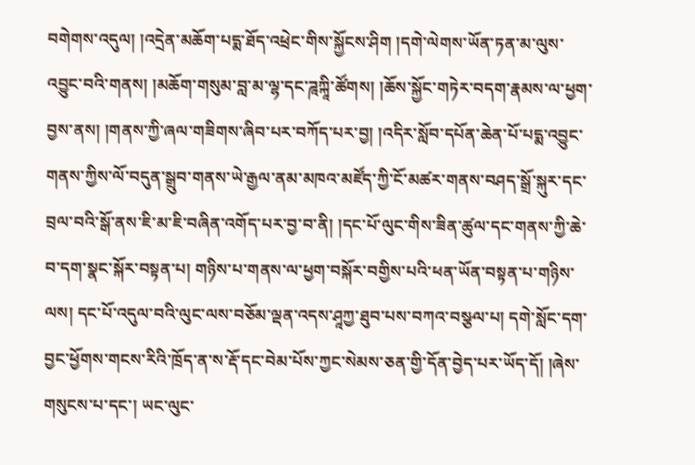བགེགས་འདུལ། །འདྲེན་མཆོག་པདྨ་ཐོད་འཕྲེང་གིས་སྐྱོངས་ཤིག །དགེ་ལེགས་ཡོན་ཏན་མ་ལུས་འབྱུང་བའི་གནས། །མཆོག་གསུམ་བླ་མ་ལྷ་དང་ཌཱཀྐཱི་ཚོགས། །ཆོས་སྐྱོང་གཏེར་བདག་རྣམས་ལ་ཕྱག་བྱས་ནས། །གནས་ཀྱི་ཞལ་གཟིགས་ཞིབ་པར་བཀོད་པར་བྱ། །འདིར་སློབ་དཔོན་ཆེན་པོ་པདྨ་འབྱུང་གནས་ཀྱིས་ལོ་བདུན་སྒྲུབ་གནས་ཡེ་རྒྱལ་ནམ་མཁའ་མཛོད་ཀྱི་ངོ་མཚར་གནས་བཤད་སྒྲོ་སྐུར་དང་བྲལ་བའི་སྒོ་ནས་ཇི་མ་ཇི་བཞིན་འགོད་པར་བྱ་བ་ནི། །དང་པོ་ལུང་གིས་ཟིན་ཚུལ་དང་གནས་ཀྱི་ཆེ་བ་དག་སྣང་སྐོར་བསྟན་པ། གཉིས་པ་གནས་ལ་ཕྱག་བསྐོར་བགྱིས་པའི་ཕན་ཡོན་བསྟན་པ་གཉིས་ལས། དང་པོ་འདུལ་བའི་ལུང་ལས་བཅོམ་ལྡན་འདས་ཤཱཀྱ་ཐུབ་པས་བཀའ་བསྩལ་པ། དགེ་སློང་དག་བྱང་ཕྱོགས་གངས་རིའི་ཁྲོད་ན་ས་རྡོ་དང་བེམ་པོས་ཀྱང་སེམས་ཅན་གྱི་དོན་བྱེད་པར་ཡོད་དོ། །ཞེས་གསུངས་པ་དང་། ཡང་ལུང་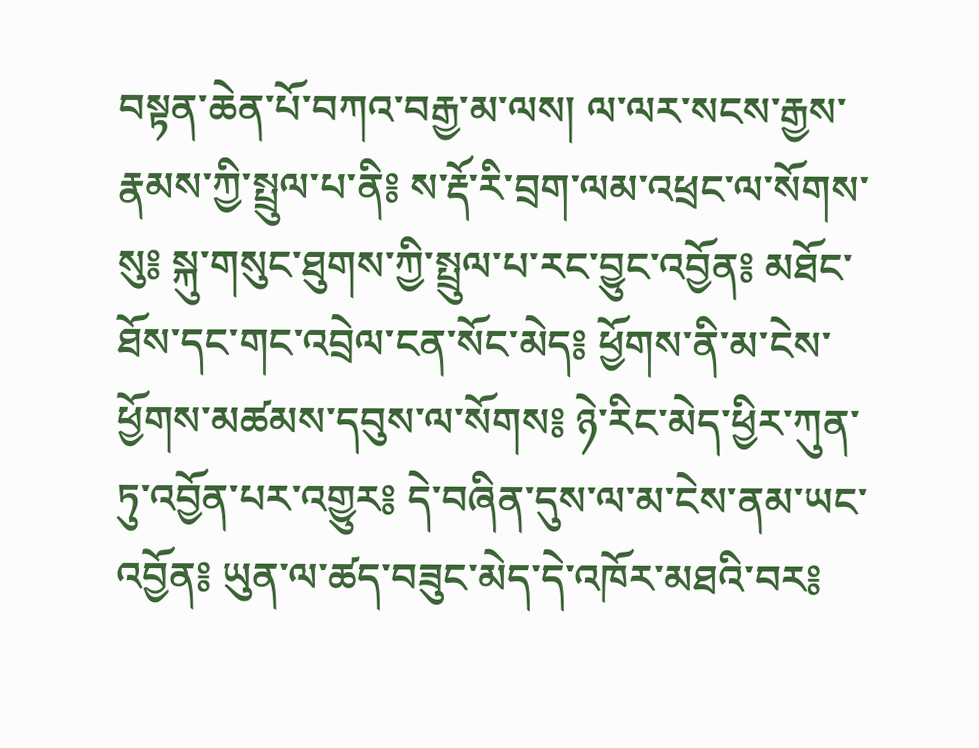བསྟན་ཆེན་པོ་བཀའ་བརྒྱ་མ་ལས། ལ་ལར་སངས་རྒྱས་རྣམས་ཀྱི་སྤྲུལ་པ་ནི༔ ས་རྡོ་རི་བྲག་ལམ་འཕྲང་ལ་སོགས་སུ༔ སྐུ་གསུང་ཐུགས་ཀྱི་སྤྲུལ་པ་རང་བྱུང་འབྱོན༔ མཐོང་ཐོས་དང་གང་འབྲེལ་ངན་སོང་མེད༔ ཕྱོགས་ནི་མ་ངེས་ཕྱོགས་མཚམས་དབུས་ལ་སོགས༔ ཉེ་རིང་མེད་ཕྱིར་ཀུན་ཏུ་འབྱོན་པར་འགྱུར༔ དེ་བཞིན་དུས་ལ་མ་ངེས་ནམ་ཡང་འབྱོན༔ ཡུན་ལ་ཚད་བཟུང་མེད་དེ་འཁོར་མཐའི་བར༔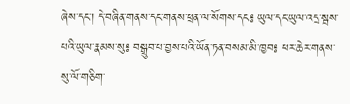ཞེས་དང་། དེ་བཞིན་གནས་དང་གནས་ཕྲན་ལ་སོགས་དང༔ ཡུལ་དང་ཡུལ་འདྲ་སྦས་པའི་ཡུལ་རྣམས་སུ༔ བསྒྲུབ་པ་བྱས་པའི་ཡོན་ཏན་བསམ་མི་ཁྱབ༔ ཕར་ཆེར་གནས་སུ་ལོ་གཅིག་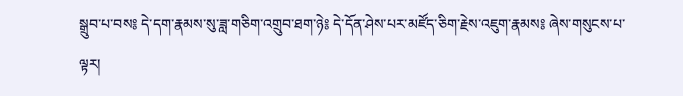སྒྲུབ་པ་བས༔ དེ་དག་རྣམས་སུ་ཟླ་གཅིག་འགྲུབ་ཐག་ཉེ༔ དེ་དོན་ཤེས་པར་མཛོད་ཅིག་རྗེས་འཇུག་རྣམས༔ ཞེས་གསུངས་པ་ལྟར།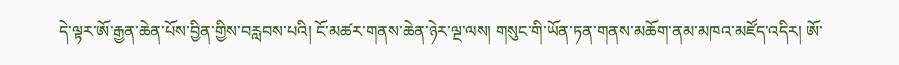དེ་ལྟར་ཨོ་རྒྱན་ཆེན་པོས་བྱིན་གྱིས་བརླབས་པའི། ངོ་མཚར་གནས་ཆེན་ཉེར་ལྔ་ལས། གསུང་གི་ཡོན་ཏན་གནས་མཆོག་ནམ་མཁའ་མཛོད་འདིར། ཨོ་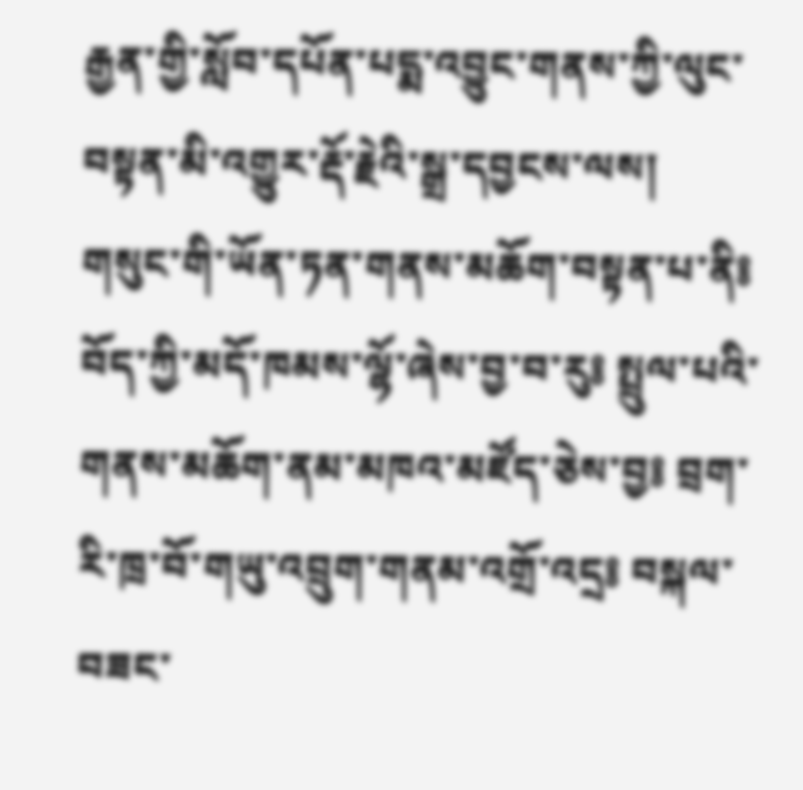རྒྱན་གྱི་སློབ་དཔོན་པདྨ་འབྱུང་གནས་ཀྱི་ལུང་བསྟན་མི་འགྱུར་རྡོ་རྗེའི་སྒྲ་དབྱངས་ལས། གསུང་གི་ཡོན་ཏན་གནས་མཆོག་བསྟན་པ་ནི༔ བོད་ཀྱི་མདོ་ཁམས་ལྷོ་ཞེས་བྱ་བ་རུ༔ སྤྲུལ་པའི་གནས་མཆོག་ནམ་མཁའ་མཛོད་ཅེས་བྱ༔ བྲག་རི་ཁྲ་བོ་གཡུ་འབྲུག་གནམ་འགྲོ་འདྲ༔ བསྐལ་བཟང་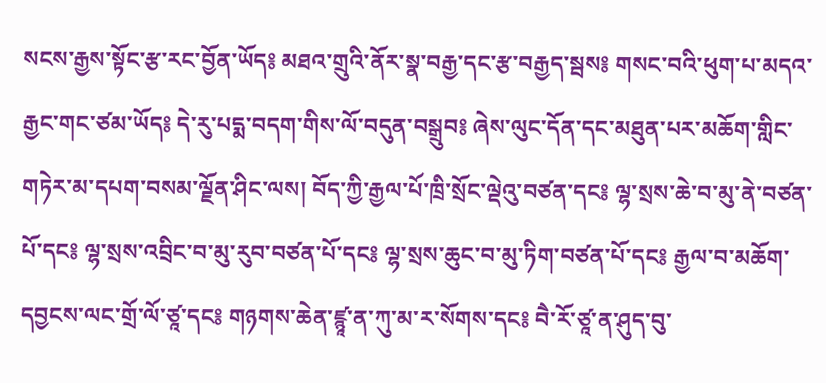སངས་རྒྱས་སྟོང་རྩ་རང་བྱོན་ཡོད༔ མཐའ་གྲུའི་ནོར་སྣ་བརྒྱ་དང་རྩ་བརྒྱད་སྦས༔ གསང་བའི་ཕུག་པ་མདའ་རྒྱང་གང་ཙམ་ཡོད༔ དེ་རུ་པདྨ་བདག་གིས་ལོ་བདུན་བསྒྲུབ༔ ཞེས་ལུང་དོན་དང་མཐུན་པར་མཆོག་གླིང་གཏེར་མ་དཔག་བསམ་ལྗོན་ཤིང་ལས། བོད་ཀྱི་རྒྱལ་པོ་ཁྲི་སྲོང་ལྡེའུ་བཙན་དང༔ ལྷ་སྲས་ཆེ་བ་མུ་ནེ་བཙན་པོ་དང༔ ལྷ་སྲས་འབྲིང་བ་མུ་རུབ་བཙན་པོ་དང༔ ལྷ་སྲས་ཆུང་བ་མུ་ཏིག་བཙན་པོ་དང༔ རྒྱལ་བ་མཆོག་དབྱངས་ལང་གྲོ་ལོ་ཙཱ་དང༔ གཉགས་ཆེན་ཛྙཱ་ན་ཀུ་མ་ར་སོགས་དང༔ བཻ་རོ་ཙཱ་ན་ཤུད་བུ་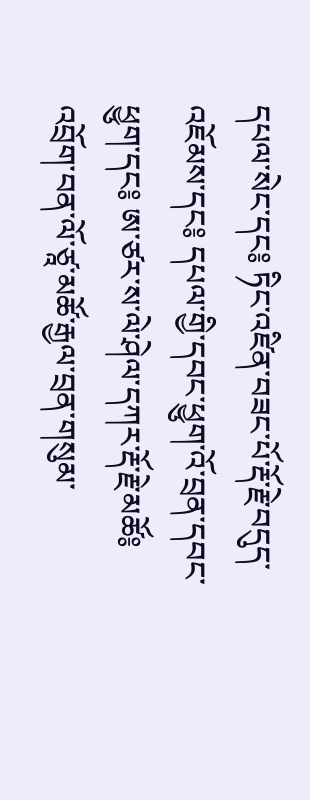དཔལ་སེང་དང༔ ཏིང་འཛིན་བཟང་པོ་རྡོ་རྗེ་བདུད་འཇོམས་དང༔ དཔལ་གྱི་དབང་ཕྱུག་འོ་བྲན་དབང་ཕྱུག་དང༔ ཨ་ཙར་ས་ལེ་ཤེལ་དཀར་རྡོ་རྗེ་མཚོ༔ འབྲོག་བན་ལོ་ཙཱ་མཚོ་རྒྱལ་བྲན་གསུམ་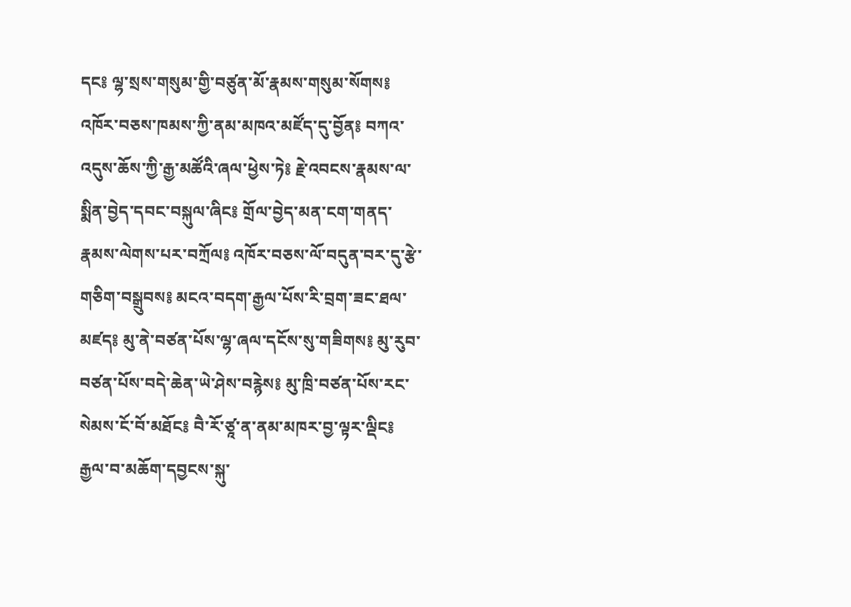དང༔ ལྷ་སྲས་གསུམ་གྱི་བཙུན་མོ་རྣམས་གསུམ་སོགས༔ འཁོར་བཅས་ཁམས་ཀྱི་ནམ་མཁའ་མཛོད་དུ་བྱོན༔ བཀའ་འདུས་ཆོས་ཀྱི་རྒྱ་མཚོའི་ཞལ་ཕྱེས་ཏེ༔ རྗེ་འབངས་རྣམས་ལ་སྨིན་བྱེད་དབང་བསྐུལ་ཞིང༔ གྲོལ་བྱེད་མན་ངག་གནད་རྣམས་ལེགས་པར་བཀྲོལ༔ འཁོར་བཅས་ལོ་བདུན་བར་དུ་རྩེ་གཅིག་བསྒྲུབས༔ མངའ་བདག་རྒྱལ་པོས་རི་བྲག་ཟང་ཐལ་མཛད༔ མུ་ནེ་བཙན་པོས་ལྷ་ཞལ་དངོས་སུ་གཟིགས༔ མུ་རུབ་བཙན་པོས་བདེ་ཆེན་ཡེ་ཤེས་བརྙེས༔ མུ་ཁྲི་བཙན་པོས་རང་སེམས་ངོ་བོ་མཐོང༔ བཻ་རོ་ཙཱ་ན་ནམ་མཁར་བྱ་ལྟར་ལྡིང༔ རྒྱལ་བ་མཆོག་དབྱངས་སྐུ་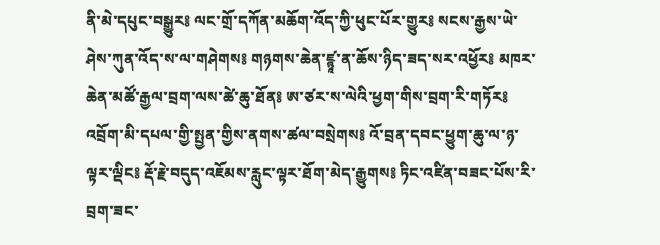ནི་མེ་དཔུང་བསྒྱུར༔ ལང་གྲོ་དཀོན་མཆོག་འོད་ཀྱི་ཕུང་པོར་གྱུར༔ སངས་རྒྱས་ཡེ་ཤེས་ཀུན་འོད་ས་ལ་གཤེགས༔ གཉགས་ཆེན་ཛྙཱ་ན་ཆོས་ཉིད་ཟད་སར་འཕྱོར༔ མཁར་ཆེན་མཚོ་རྒྱལ་བྲག་ལས་ཚེ་ཆུ་ཐོན༔ ཨ་ཙར་ས་ལེའི་ཕྱག་གིས་བྲག་རི་གཏོར༔ འབྲོག་མི་དཔལ་གྱི་སྤྱན་གྱིས་ནགས་ཚལ་བསྲེགས༔ འོ་བྲན་དབང་ཕྱུག་ཆུ་ལ་ཉ་ལྟར་ལྡིང༔ རྡོ་རྗེ་བདུད་འཇོམས་རླུང་ལྟར་ཐོག་མེད་རྒྱུགས༔ ཏིང་འཛིན་བཟང་པོས་རི་བྲག་ཟང་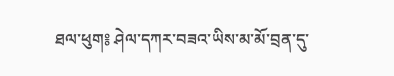ཐལ་ཕུག༔ ཤེལ་དཀར་བཟའ་ཡིས་མ་མོ་བྲན་དུ་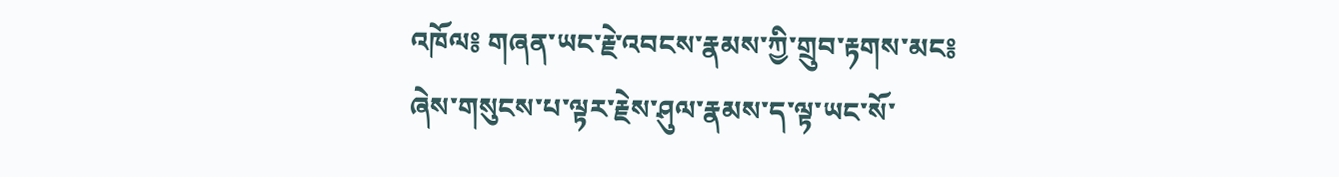འཁོལ༔ གཞན་ཡང་རྗེ་འབངས་རྣམས་ཀྱི་གྲུབ་རྟགས་མང༔ ཞེས་གསུངས་པ་ལྟར་རྗེས་ཤུལ་རྣམས་ད་ལྟ་ཡང་སོ་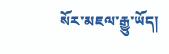སོར་མཇལ་རྒྱུ་ཡོད།